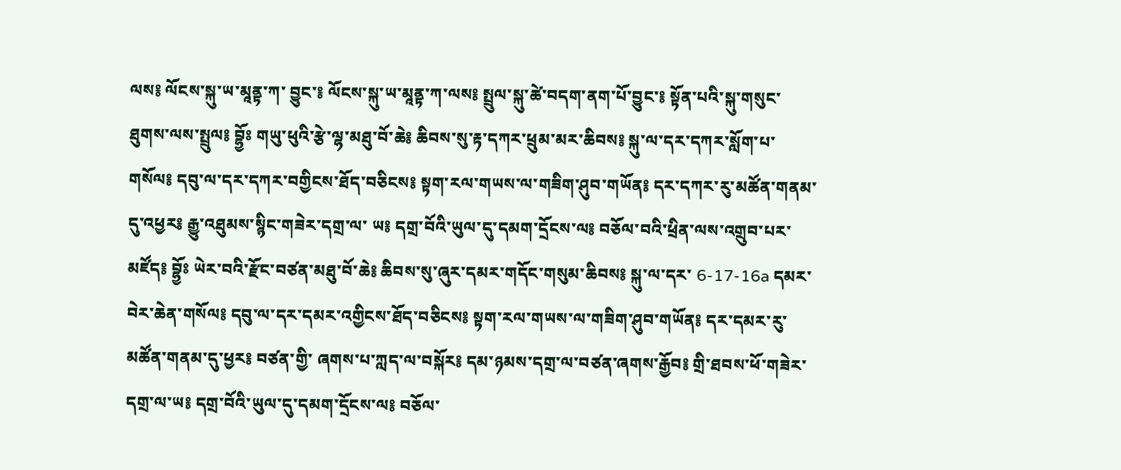ལས༔ ལོངས་སྐུ་ཡ་མཱནྟ་ཀ་ བྱུང་༔ ལོངས་སྐུ་ཡ་མཱནྟ་ཀ་ལས༔ སྤྲུལ་སྐུ་ཚེ་བདག་ནག་པོ་བྱུང་༔ སྟོན་པའི་སྐུ་གསུང་ཐུགས་ལས་སྤྲུལ༔ བྷྱོཿ གཡུ་ཕུའི་རྩེ་ལྷ་མཐུ་བོ་ཆེ༔ ཆིབས་སུ་རྟ་དཀར་ཕྲུམ་མར་ཆིབས༔ སྐུ་ལ་དར་དཀར་སློག་པ་གསོལ༔ དབུ་ལ་དར་དཀར་བགྱིངས་ཐོད་བཅིངས༔ སྟག་རལ་གཡས་ལ་གཟིག་ཤུབ་གཡོན༔ དར་དཀར་རུ་མཚོན་གནམ་དུ་འཕྱར༔ རྒྱུ་འཐུམས་སྙིང་གཟེར་དགྲ་ལ་ ཡ༔ དགྲ་བོའི་ཡུལ་དུ་དམག་དྲོངས་ལ༔ བཅོལ་བའི་ཕྲིན་ལས་འགྲུབ་པར་མཛོད༔ བྷྱོཿ ཡེར་བའི་རྫོང་བཙན་མཐུ་བོ་ཆེ༔ ཆིབས་སུ་ཞུར་དམར་གདོང་གསུམ་ཆིབས༔ སྐུ་ལ་དར་ 6-17-16a དམར་བེར་ཆེན་གསོལ༔ དབུ་ལ་དར་དམར་འགྱིངས་ཐོད་བཅིངས༔ སྟག་རལ་གཡས་ལ་གཟིག་ཤུབ་གཡོན༔ དར་དམར་རུ་མཚོན་གནམ་དུ་ཕྱར༔ བཙན་གྱི་ ཞགས་པ་ཀླད་ལ་བསྐོར༔ དམ་ཉམས་དགྲ་ལ་བཙན་ཞགས་རྒྱོབ༔ གྲི་ཐབས་ཕོ་གཟེར་དགྲ་ལ་ཡ༔ དགྲ་བོའི་ཡུལ་དུ་དམག་དྲོངས་ལ༔ བཅོལ་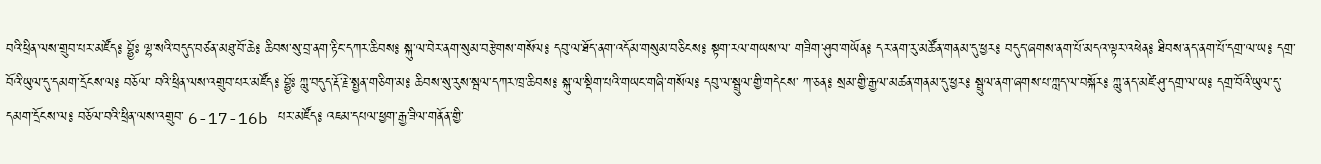བའི་ཕྲིན་ལས་གྲུབ་པར་མཛོད༔ བྷྱོཿ ལྷ་སའི་བདུད་བཙན་མཐུ་བོ་ཆེ༔ ཆིབས་སུ་བྲ་ནག་རྟིང་དཀར་ཆིབས༔ སྐུ་ལ་བེར་ནག་སུམ་བརྩེགས་གསོལ༔ དབུ་ལ་ཐོད་ནག་འདོམ་གསུམ་བཅིངས༔ སྟག་རལ་གཡས་ལ་ གཟིག་ཤུབ་གཡོན༔ དར་ནག་རུ་མཚོན་གནམ་དུ་ཕྱར༔ བདུད་ཞགས་ནག་པོ་མདའ་ལྟར་འཕེན༔ ཐིབས་ནད་ནག་པོ་དགྲ་ལ་ཡ༔ དགྲ་བོའི་ཡུལ་དུ་དམག་དྲོངས་ལ༔ བཅོལ་ བའི་ཕྲིན་ལས་འགྲུབ་པར་མཛོད༔ བྷྱོཿ ཀླུ་བདུད་རྡོ་རྗེ་སྤྱན་གཅིག་མ༔ ཆིབས་སུ་རུས་སྦལ་དཀར་ཁྲ་ཆིབས༔ སྐུ་ལ་སྡིག་པའི་གཡང་གཞི་གསོལ༔ དབུ་ལ་སྦྲུལ་གྱི་གདེངས་ ཀ་ཅན༔ སྲམ་གྱི་རྒྱལ་མཚན་གནམ་དུ་ཕྱར༔ སྦྲུལ་ནག་ཞགས་པ་ཀླད་ལ་བསྐོར༔ ཀླུ་ནད་མཛེ་ཤུ་དགྲ་ལ་ཡ༔ དགྲ་བོའི་ཡུལ་དུ་དམག་དྲོངས་ལ༔ བཅོལ་བའི་ཕྲིན་ལས་འགྲུབ་ 6-17-16b པར་མཛོད༔ འཇམ་དཔལ་ཕྱག་རྒྱ་ཟིལ་གནོན་གྱི་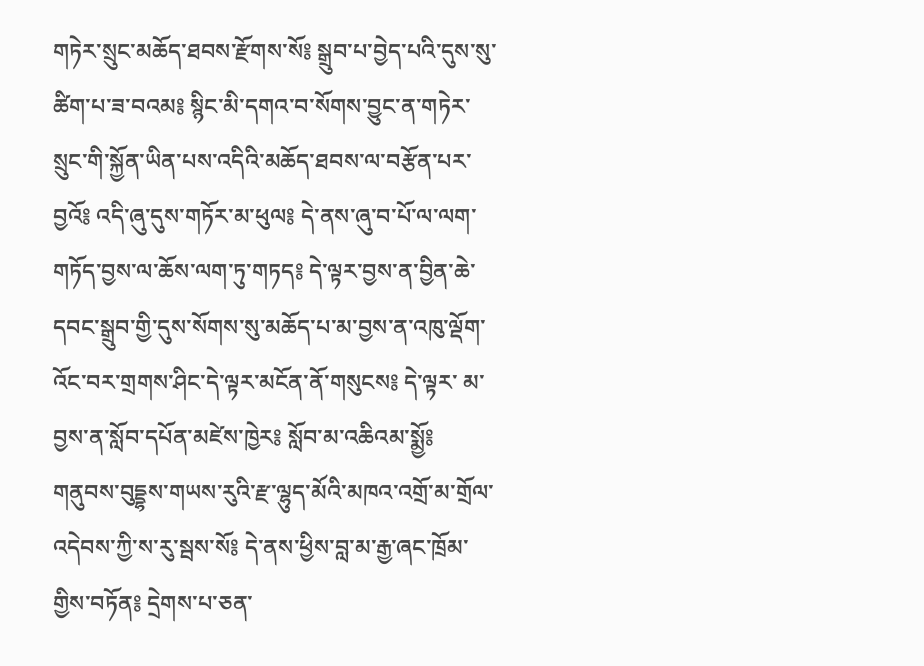གཏེར་སྲུང་མཆོད་ཐབས་རྫོགས་སོ༔ སྒྲུབ་པ་བྱེད་པའི་དུས་སུ་ཚིག་པ་ཟ་བའམ༔ སྙིང་མི་དགའ་བ་སོགས་བྱུང་ན་གཏེར་སྲུང་གི་སྐྱོན་ཡིན་པས་འདིའི་མཆོད་ཐབས་ལ་བརྩོན་པར་ བྱའོ༔ འདི་ཞུ་དུས་གཏོར་མ་ཕུལ༔ དེ་ནས་ཞུ་བ་པོ་ལ་ལག་གཏོད་བྱས་ལ་ཆོས་ལག་ཏུ་གཏད༔ དེ་ལྟར་བྱས་ན་བྱིན་ཆེ་དབང་སྒྲུབ་གྱི་དུས་སོགས་སུ་མཆོད་པ་མ་བྱས་ན་འཁུ་ལྡོག་འོང་བར་གྲགས་ཤིང་དེ་ལྟར་མངོན་ནོ་གསུངས༔ དེ་ལྟར་ མ་བྱས་ན་སློབ་དཔོན་མཛེས་ཁྱེར༔ སློབ་མ་འཆིའམ་སྨྱོ༔ གནུབས་བུདྡྷས་གཡས་རུའི་རྫ་ལྷུད་མོའི་མཁའ་འགྲོ་མ་གྲོལ་འདེབས་ཀྱི་ས་རུ་སྦས་སོ༔ དེ་ནས་ཕྱིས་བླ་མ་རྒྱ་ཞང་ཁྲོམ་གྱིས་བཏོན༔ དྲེགས་པ་ཅན་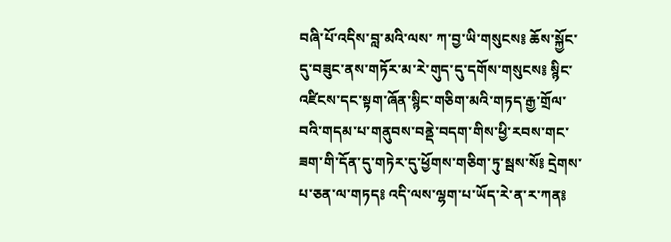བཞི་པོ་འདིས་བླ་མའི་ལས་ ཀ་བྱ་ཡི་གསུངས༔ ཆོས་སྐྱོང་དུ་བཟུང་ནས་གཏོར་མ་རེ་གུད་དུ་དགོས་གསུངས༔ སྙིང་འཛིངས་དང་སྟག་ཞོན་སྙིང་གཅིག་མའི་གཏད་རྒྱ་གྲོལ་བའི་གདམ་པ་གནུབས་བནྡེ་བདག་གིས་ཕྱི་རབས་གང་ཟག་གི་དོན་དུ་གཏེར་དུ་ཕྱོགས་གཅིག་ཏུ་སྦས་སོ༔ དྲེགས་ པ་ཅན་ལ་གཏད༔ འདི་ལས་ལྷག་པ་ཡོད་རེ་ན་ར་ཀན༔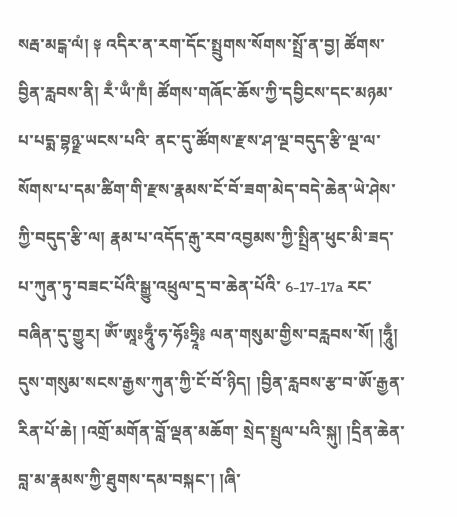སརྦ་མངྒ་ལཾ། ༈ འདིར་ན་རག་དོང་སྤྲུགས་སོགས་སྤྲོ་ན་བྱ། ཚོགས་བྱིན་རླབས་ནི། རྃ་ཡྃ་ཁྃ། ཚོགས་གཞོང་ཆོས་ཀྱི་དབྱིངས་དང་མཉམ་པ་པདྨ་བྷཉྫ་ཡངས་པའི་ ནང་དུ་ཚོགས་རྫས་ཤ་ལྔ་བདུད་རྩི་ལྔ་ལ་སོགས་པ་དམ་ཚིག་གི་རྫས་རྣམས་ངོ་བོ་ཟག་མེད་བདེ་ཆེན་ཡེ་ཤེས་ཀྱི་བདུད་རྩི་ལ། རྣམ་པ་འདོད་རྒུ་རབ་འབྱམས་ཀྱི་སྤྲིན་ཕུང་མི་ཟད་པ་ཀུན་ཏུ་བཟང་པོའི་སྒྱུ་འཕྲུལ་དྲ་བ་ཆེན་པོའི་ 6-17-17a རང་བཞིན་དུ་གྱུར། ཨོཾ་ཨཱཿཧཱུྃ་ཧ་ཧོཿཧྲཱི༔ ལན་གསུམ་གྱིས་བརླབས་སོ། །ཧཱུྃ། དུས་གསུམ་སངས་རྒྱས་ཀུན་ཀྱི་ངོ་བོ་ཉིད། །བྱིན་རླབས་རྩ་བ་ཨོ་རྒྱན་རིན་པོ་ཆེ། །འགྲོ་མགོན་བློ་ལྡན་མཆོག་ སྲེད་སྤྲུལ་པའི་སྐུ། །དྲིན་ཆེན་བླ་མ་རྣམས་ཀྱི་ཐུགས་དམ་བསྐང་། །ཞི་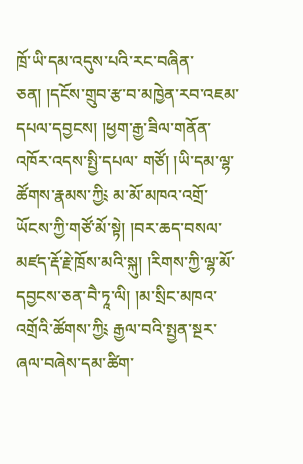ཁྲོ་ཡི་དམ་འདུས་པའི་རང་བཞིན་ཅན། །དངོས་གྲུབ་རྩ་བ་མཁྱེན་རབ་འཇམ་དཔལ་དབྱངས། །ཕྱག་རྒྱ་ཟིལ་གནོན་འཁོར་འདས་སྤྱི་དཔལ་ གཙོ། །ཡི་དམ་ལྷ་ཚོགས་རྣམས་ཀྱི༴ མ་མོ་མཁའ་འགྲོ་ཡོངས་ཀྱི་གཙོ་མོ་སྟེ། །བར་ཆད་བསལ་མཛད་རྡོ་རྗེ་ཁྲོས་མའི་སྐུ། །རིགས་ཀྱི་ལྷ་མོ་དབྱངས་ཅན་བཻ་ཏཱ་ལི། །མ་སྲིང་མཁའ་འགྲོའི་ཚོགས་ཀྱི༴ རྒྱལ་བའི་སྤྱན་སྔར་ ཞལ་བཞེས་དམ་ཚིག་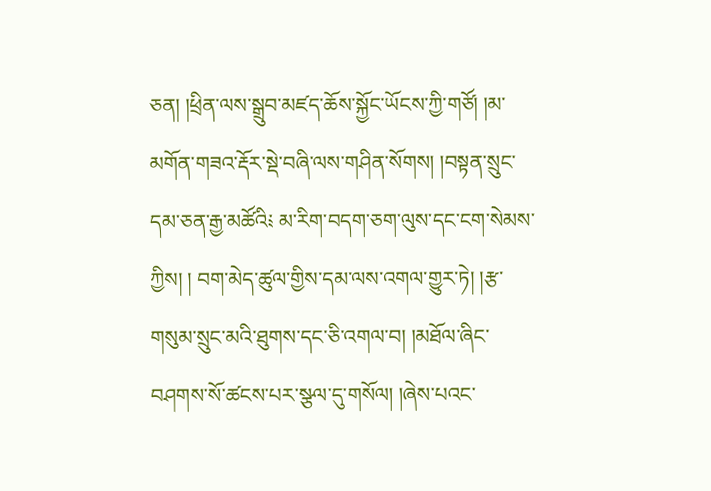ཅན། །ཕྲིན་ལས་སྒྲུབ་མཛད་ཆོས་སྐྱོང་ཡོངས་ཀྱི་གཙོ། །མ་མགོན་གཟའ་རྡོར་སྡེ་བཞི་ལས་གཤིན་སོགས། །བསྟན་སྲུང་དམ་ཅན་རྒྱ་མཚོའི༴ མ་རིག་བདག་ཅག་ལུས་དང་ངག་སེམས་ཀྱིས། ། བག་མེད་ཚུལ་གྱིས་དམ་ལས་འགལ་གྱུར་ཏེ། །རྩ་གསུམ་སྲུང་མའི་ཐུགས་དང་ཅི་འགལ་བ། །མཐོལ་ཞིང་བཤགས་སོ་ཚངས་པར་སྩལ་དུ་གསོལ། །ཞེས་པའང་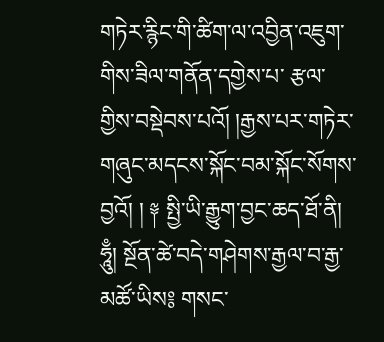གཏེར་རྙིང་གི་ཚིག་ལ་འབྱིན་འཇུག་གིས་ཟིལ་གནོན་དགྱེས་པ་ རྩལ་གྱིས་བསྡེབས་པའོ། །རྒྱས་པར་གཏེར་གཞུང་མདངས་སྐོང་བམ་སྐོང་སོགས་བྱའོ། ། ༈ སྤྱི་ཡི་རྒྱུག་བྱང་ཆད་ཐོ་ནི། ཧཱུྃ། སྔོན་ཚེ་བདེ་གཤེགས་རྒྱལ་བ་རྒྱ་མཚོ་ཡིས༔ གསང་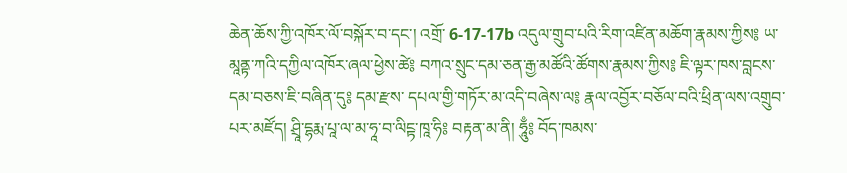ཆེན་ཆོས་ཀྱི་འཁོར་ལོ་བསྐོར་བ་དང་། འགྲོ་ 6-17-17b འདུལ་གྲུབ་པའི་རིག་འཛིན་མཆོག་རྣམས་ཀྱིས༔ ཡ་མཱནྟ་ཀའི་དཀྱིལ་འཁོར་ཞལ་ཕྱེས་ཚེ༔ བཀའ་སྲུང་དམ་ཅན་རྒྱ་མཚོའི་ཚོགས་རྣམས་ཀྱིས༔ ཇི་ལྟར་ཁས་བླངས་དམ་བཅས་ཇི་བཞིན་དུ༔ དམ་རྫས་ དཔལ་གྱི་གཏོར་མ་འདི་བཞེས་ལ༔ རྣལ་འབྱོར་བཅོལ་བའི་ཕྲིན་ལས་འགྲུབ་པར་མཛོད། ཤྲཱི་དྷརྨ་པཱ་ལ་མ་ཧཱ་བ་ལིངྟ་ཁཱ་ཧི༔ བརྟན་མ་ནི། ཧཱུྃ༔ བོད་ཁམས་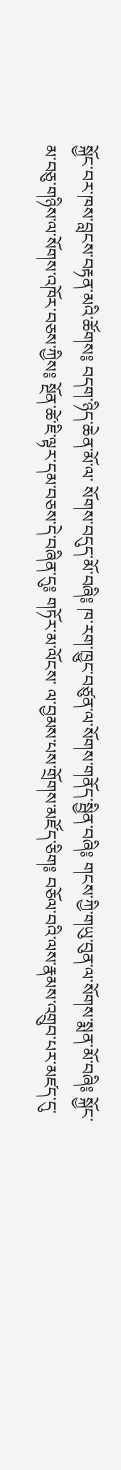སྐྱོང་བར་ཁས་བླངས་བརྟན་མའི་ཚོགས༔ བདག་ཉིད་ཆེན་མོ་ལ་ སོགས་བདུད་མོ་བཞི༔ ཁ་རག་ཁྱུང་བཙུན་ལ་སོགས་གནོད་སྦྱིན་བཞི༔ གངས་ཀྱི་གཡུ་བུན་ལ་སོགས་སྨན་མོ་བཞི༔ སྐྱོང་མ་བཅུ་གཉིས་ལ་སོགས་འཁོར་བཅས་ཀྱིས༔ སྔོན་ཚེ་ཇི་ལྟར་དམ་བཅས་དེ་བཞིན་དུ༔ གཏོར་མ་ལོངས་ ལ་བྱམས་པས་གྲོགས་མཛོད་ཅིག༔ བཅོལ་བའི་ལས་རྣམས་འགྲུབ་པར་མཛད་དུ་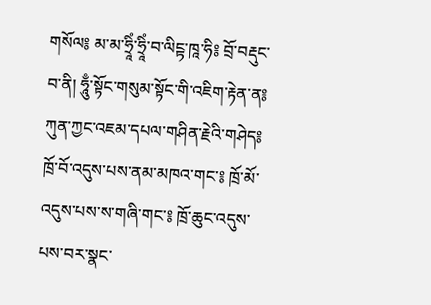གསོལ༔ མ་མ་ཧྲཱིཾ་ཧྲཱིཾ་བ་ལིངྟ་ཁཱ་ཧི༔ བྲོ་བརྡུང་བ་ནི། ཧཱུྃ་སྟོང་གསུམ་སྟོང་གི་འཇིག་རྟེན་ན༔ ཀུན་ཀྱང་འཇམ་དཔལ་གཤིན་རྗེའི་གཤེད༔ ཁྲོ་བོ་འདུས་པས་ནམ་མཁའ་གང་༔ ཁྲོ་མོ་འདུས་པས་ས་གཞི་གང་༔ ཁྲོ་ཆུང་འདུས་པས་བར་སྣང་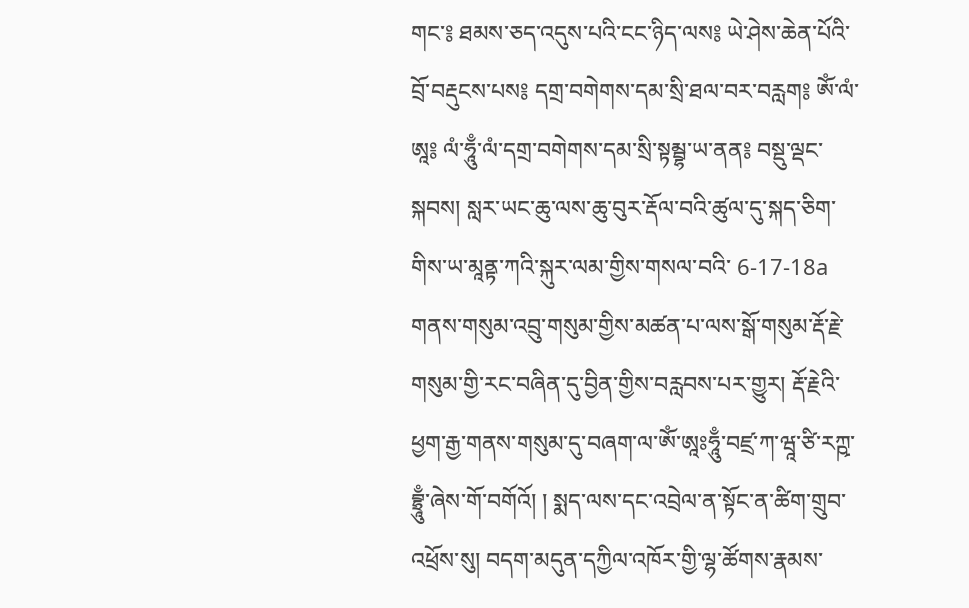གང་༔ ཐམས་ཅད་འདུས་པའི་ངང་ཉིད་ལས༔ ཡེ་ཤེས་ཆེན་པོའི་བྲོ་བརྡུངས་པས༔ དགྲ་བགེགས་དམ་སྲི་ཐལ་བར་བརླག༔ ཨོཾ་ལཾ་ཨཱ༔ ལཾ་ཧཱུྃ་ལཾ་དགྲ་བགེགས་དམ་སྲི་སྟམྦྷ་ཡ་ནན༔ བསྡུ་ལྡང་སྐབས། སླར་ཡང་ཆུ་ལས་ཆུ་བུར་རྡོལ་བའི་ཚུལ་དུ་སྐད་ཅིག་གིས་ཡ་མཱནྟ་ཀའི་སྐུར་ལམ་གྱིས་གསལ་བའི་ 6-17-18a གནས་གསུམ་འབྲུ་གསུམ་གྱིས་མཚན་པ་ལས་སྒོ་གསུམ་རྡོ་རྗེ་གསུམ་གྱི་རང་བཞིན་དུ་བྱིན་གྱིས་བརླབས་པར་གྱུར། རྡོ་རྗེའི་ཕྱག་རྒྱ་གནས་གསུམ་དུ་བཞག་ལ་ཨོཾ་ཨཱཿཧཱུྃ་བཛྲ་ཀ་ཝཱ་ཙི་རཀྵ་བྷྲཱུྃ་ཞེས་གོ་བགོའོ། ། སྨད་ལས་དང་འབྲེལ་ན་སྟོང་ན་ཚིག་གྲུབ་འཕྲོས་སུ། བདག་མདུན་དཀྱིལ་འཁོར་གྱི་ལྷ་ཚོགས་རྣམས་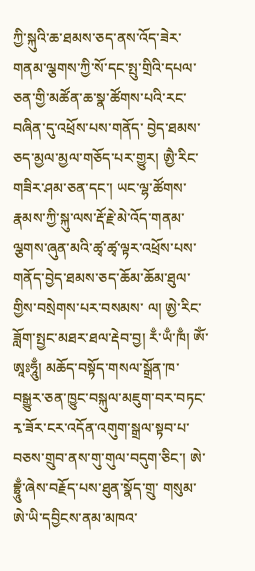ཀྱི་སྐུའི་ཆ་ཐམས་ཅད་ནས་འོད་ཟེར་གནམ་ལྕགས་ཀྱི་སོ་དང་སྤུ་གྲིའི་དཔལ་ཅན་གྱི་མཚོན་ཆ་སྣ་ཚོགས་པའི་རང་བཞིན་དུ་འཕྲོས་པས་གནོད་ བྱེད་ཐམས་ཅད་མྱལ་མྱལ་གཅོད་པར་གྱུར། ཨྱཻ་རིང་གཟིར་ཤམ་ཅན་དང་། ཡང་ལྷ་ཚོགས་རྣམས་ཀྱི་སྐུ་ལས་རྡོ་རྗེ་མེ་འོད་གནམ་ལྕགས་ཞུན་མའི་ཚྭ་ཚྭ་ལྟར་འཕྲོས་པས་གནོད་བྱེད་ཐམས་ཅད་ཆོམ་ཆོམ་ཐུལ་གྱིས་བསྲེགས་པར་བསམས་ ལ། ཨྱེ་རིང་ཟློག་སྤྱང་མཐར་ཐལ་རྡེབ་བྱ། རྃ་ཡྃ་ཁྃ། ཨོཾ་ཨཱཿཧཱུྃ། མཆོད་བསྟོད་གསལ་སྒྲོན་ཁ་བསྒྱུར་ཅན་ཁྱུང་བསྐུལ་མཇུག་བར་བཏང་རྭ་ཟོར་ངར་འདོན་འགུག་སྒྲལ་སྟབ་པ་བཅས་གྲུབ་ནས་གུ་གུལ་བདུག་ཅིང་། ཨེ་བྷྲཱུྃ་ཞེས་བརྗོད་པས་ཐུན་སྣོད་གྲུ་ གསུམ་ཨེ་ཡི་དབྱིངས་ནམ་མཁའ་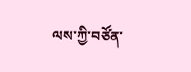ལས་ཀྱི་བཙོན་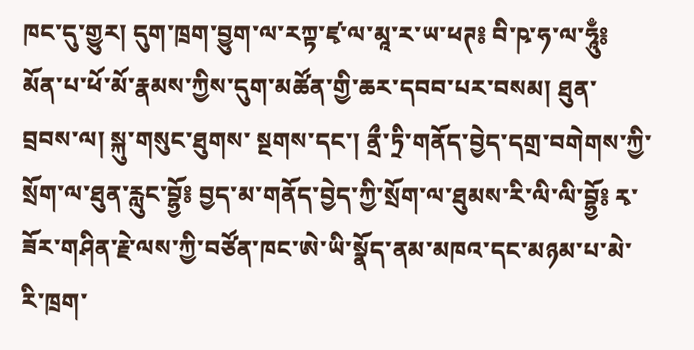ཁང་དུ་གྱུར། དུག་ཁྲག་བྱུག་ལ་རཀྟ་ཛྭ་ལ་མཱ་ར་ཡ་ཕཊ༔ བི་ཥ་ཧ་ལ་ཧཱུྃ༔ མོན་པ་ཕོ་མོ་རྣམས་ཀྱིས་དུག་མཚོན་གྱི་ཆར་དབབ་པར་བསམ། ཐུན་བྲབས་ལ། སྐུ་གསུང་ཐུགས་ སྔགས་དང་། ནྲྀ་ཏྲི་གནོད་བྱེད་དགྲ་བགེགས་ཀྱི་སྲོག་ལ་ཐུན་རླུང་བྷྱོ༔ བྱད་མ་གནོད་བྱེད་ཀྱི་སྲོག་ལ་ཐུམས་རི་ལི་ལི་བྷྱོ༔ རྭ་ཟོར་གཤིན་རྗེ་ལས་ཀྱི་བཙོན་ཁང་ཨེ་ཡི་སྣོད་ནམ་མཁའ་དང་མཉམ་པ་མེ་རི་ཁྲག་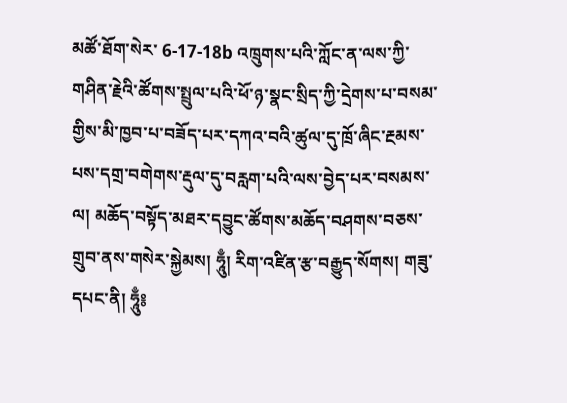མཚོ་ཐོག་སེར་ 6-17-18b འཁྲུགས་པའི་ཀློང་ན་ལས་ཀྱི་གཤིན་རྗེའི་ཚོགས་སྤྲུལ་པའི་ཕོ་ཉ་སྣང་སྲིད་ཀྱི་དྲེགས་པ་བསམ་གྱིས་མི་ཁྱབ་པ་བཟོད་པར་དཀའ་བའི་ཚུལ་དུ་ཁྲོ་ཞིང་རྔམས་པས་དགྲ་བགེགས་རྡུལ་དུ་བརླག་པའི་ལས་བྱེད་པར་བསམས་ལ། མཆོད་བསྟོད་མཐར་དབྱུང་ཚོགས་མཆོད་བཤགས་བཅས་གྲུབ་ནས་གསེར་སྐྱེམས། ཧཱུྃ། རིག་འཛིན་རྩ་བརྒྱུད་སོགས། གཟུ་དཔང་ནི། ཧཱུྃ༔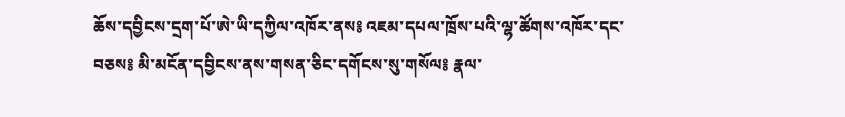ཆོས་དབྱིངས་དྲག་པོ་ཨེ་ཡི་དཀྱིལ་འཁོར་ནས༔ འཇམ་དཔལ་ཁྲོས་པའི་ལྷ་ཚོགས་འཁོར་དང་བཅས༔ མི་མངོན་དབྱིངས་ནས་གསན་ཅིང་དགོངས་སུ་གསོལ༔ རྣལ་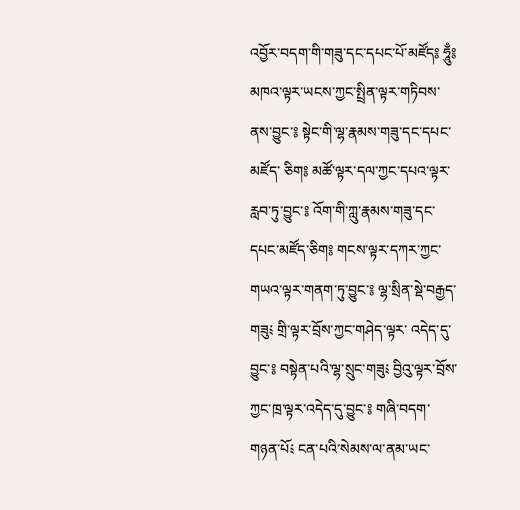འབྱོར་བདག་གི་གཟུ་དང་དཔང་པོ་མཛོད༔ ཧཱུྃ༔ མཁའ་ལྟར་ཡངས་ཀྱང་སྤྲིན་ལྟར་གཏིབས་ནས་བྱུང་༔ སྟེང་གི་ལྷ་རྣམས་གཟུ་དང་དཔང་མཛོད་ ཅིག༔ མཚོ་ལྟར་དལ་ཀྱང་དཔའ་ལྟར་རླབ་ཏུ་བྱུང་༔ འོག་གི་ཀླུ་རྣམས་གཟུ་དང་དཔང་མཛོད་ཅིག༔ གངས་ལྟར་དཀར་ཀྱང་གཡའ་ལྟར་གནག་ཏུ་བྱུང་༔ ལྷ་སྲིན་སྡེ་བརྒྱད་གཟུ༴ གྲི་ལྟར་བྲོས་ཀྱང་གཤེད་ལྟར་ འདེད་དུ་བྱུང་༔ བསྟེན་པའི་ལྷ་སྲུང་གཟུ༴ བྱིའུ་ལྟར་བྲོས་ཀྱང་ཁྲ་ལྟར་འདེད་དུ་བྱུང་༔ གཞི་བདག་གཉན་པོ༴ ངན་པའི་སེམས་ལ་ནམ་ཡང་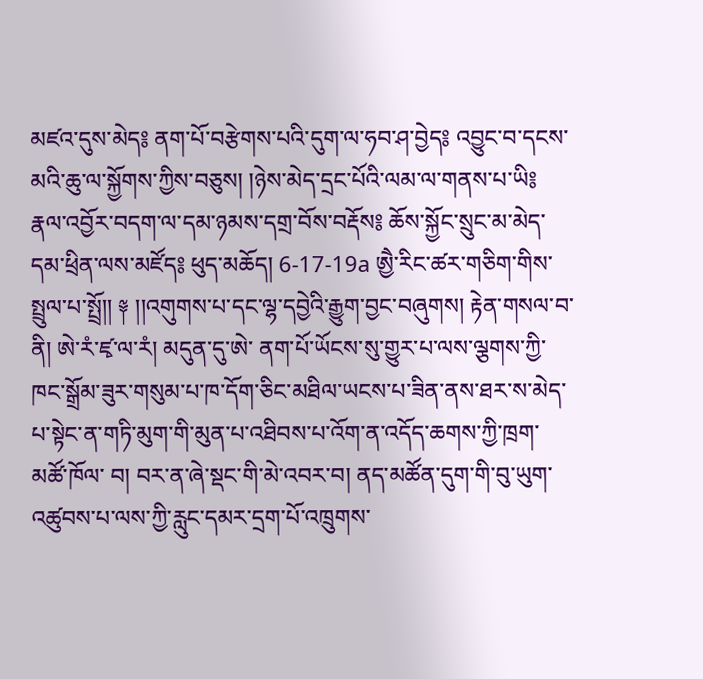མཛའ་དུས་མེད༔ ནག་པོ་བརྩེགས་པའི་དུག་ལ་ཧབ་ཤ་བྱེད༔ འབྱུང་བ་དངས་མའི་ཆུ་ལ་སྐྱོགས་ཀྱིས་བཅུས། །ཉེས་མེད་དྲང་པོའི་ལམ་ལ་གནས་པ་ཡི༔ རྣལ་འབྱོར་བདག་ལ་དམ་ཉམས་དགྲ་བོས་བརྡོས༔ ཆོས་སྐྱོང་སྲུང་མ་མེད་དམ་ཕྲིན་ལས་མཛོད༔ ཕུད་མཆོད། 6-17-19a ཨྱཻ་རིང་ཚར་གཅིག་གིས་སྤྲུལ་པ་སྤྲོ།། ༈ །།འགུགས་པ་དང་ལྷ་དབྱེའི་རྒྱུག་བྱང་བཞུགས། རྟེན་གསལ་བ་ནི། ཨེ་རཾ་ཛྭ་ལ་རཾ། མདུན་དུ་ཨེ་ ནག་པོ་ཡོངས་སུ་གྱུར་པ་ལས་ལྕགས་ཀྱི་ཁང་སྒྲོམ་ཟུར་གསུམ་པ་ཁ་དོག་ཅིང་མཐིལ་ཡངས་པ་ཟིན་ནས་ཐར་ས་མེད་པ་སྟེང་ན་གཏི་མུག་གི་མུན་པ་འཐིབས་པ་འོག་ན་འདོད་ཆགས་ཀྱི་ཁྲག་མཚོ་ཁོལ་ བ། བར་ན་ཞེ་སྡང་གི་མེ་འབར་བ། ནད་མཚོན་དུག་གི་བུ་ཡུག་འཚུབས་པ་ལས་ཀྱི་རླུང་དམར་དྲག་པོ་འཁྲུགས་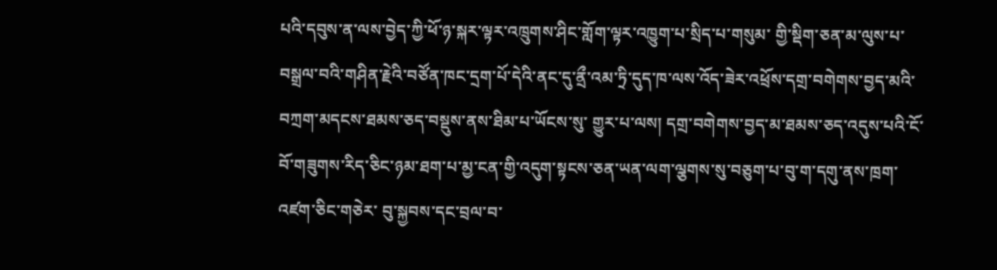པའི་དབུས་ན་ལས་བྱེད་ཀྱི་ཕོ་ཉ་སྐར་ལྟར་འཁྲུགས་ཤིང་གློག་ལྟར་འཁྱུག་པ་སྲིད་པ་གསུམ་ གྱི་སྡིག་ཅན་མ་ལུས་པ་བསྒྲལ་བའི་གཤིན་རྗེའི་བཙོན་ཁང་དྲག་པོ་དེའི་ནང་དུ་ནྲྀ་འམ་ཏྲི་དུད་ཁ་ལས་འོད་ཟེར་འཕྲོས་དགྲ་བགེགས་བྱད་མའི་བཀྲག་མདངས་ཐམས་ཅད་བསྡུས་ནས་ཐིམ་པ་ཡོངས་སུ་ གྱུར་པ་ལས། དགྲ་བགེགས་བྱད་མ་ཐམས་ཅད་འདུས་པའི་ངོ་བོ་གཟུགས་རིད་ཅིང་ཉམ་ཐག་པ་མྱ་ངན་གྱི་འདུག་སྟངས་ཅན་ཡན་ལག་ལྕགས་སུ་བཅུག་པ་བུ་ག་དགུ་ནས་ཁྲག་འཛག་ཅིང་གཅེར་ བུ་སྐྱབས་དང་བྲལ་བ་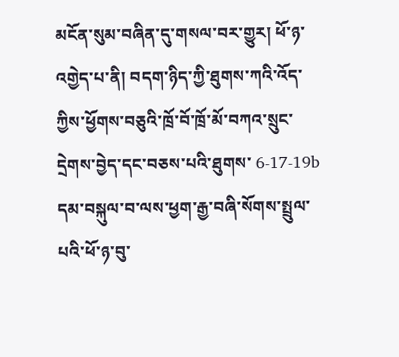མངོན་སུམ་བཞིན་དུ་གསལ་བར་གྱུར། ཕོ་ཉ་འགྱེད་པ་ནི། བདག་ཉིད་ཀྱི་ཐུགས་ཀའི་འོད་ཀྱིས་ཕྱོགས་བཅུའི་ཁྲོ་བོ་ཁྲོ་མོ་བཀའ་སྲུང་དྲེགས་བྱེད་དང་བཅས་པའི་ཐུགས་ 6-17-19b དམ་བསྐུལ་བ་ལས་ཕྱག་རྒྱ་བཞི་སོགས་སྤྲུལ་པའི་ཕོ་ཉ་བུ་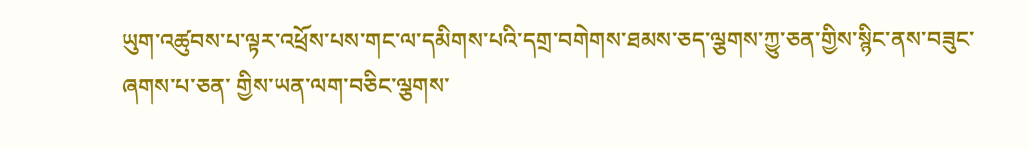ཡུག་འཚུབས་པ་ལྟར་འཕྲོས་པས་གང་ལ་དམིགས་པའི་དགྲ་བགེགས་ཐམས་ཅད་ལྕགས་ཀྱུ་ཅན་གྱིས་སྙིང་ནས་བཟུང་ཞགས་པ་ཅན་ གྱིས་ཡན་ལག་བཅིང་ལྕགས་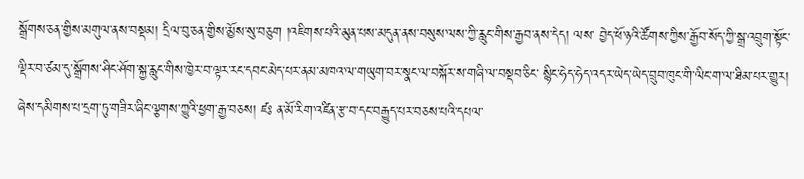སྒྲོགས་ཅན་གྱིས་མགུལ་ནས་བསྡམ། དྲིལ་བུ་ཅན་གྱིས་མྱོས་སུ་བཅུག །འཇིགས་པའི་མུན་པས་མདུན་ནས་བསུས་ལས་ཀྱི་རླུང་གིས་རྒྱབ་ནས་དེད། ལས་ བྱེད་ཕོ་ཉའི་ཚོགས་ཀྱིས་རྒྱོབ་སོད་ཀྱི་སྒྲ་འབྲུག་སྟོང་ལྡིར་བ་ཙམ་དུ་སྒྲོགས་ཤིང་ཤོག་སྐྱ་རླུང་གིས་ཁྱེར་བ་ལྟར་རང་དབང་མེད་པར་ནམ་མཁའ་ལ་གཡུག་བར་སྣང་ལ་བསྐོར་ས་གཞི་ལ་བསྡབ་ཅིང་ སྙིང་ཧེད་ཧེད་འདར་ཡེད་ཡེད་བྲུབ་ཁུང་གི་ལིང་ག་ལ་ཐིམ་པར་གྱུར། ཞེས་དམིགས་པ་དྲག་ཏུ་གཟིར་ཞིང་ལྕགས་ཀྱུའི་ཕྱག་རྒྱ་བཅས། ཛཿ ན་མོ་རིག་འཛིན་རྩ་བ་དང་བརྒྱུད་པར་བཅས་པའི་དཔལ་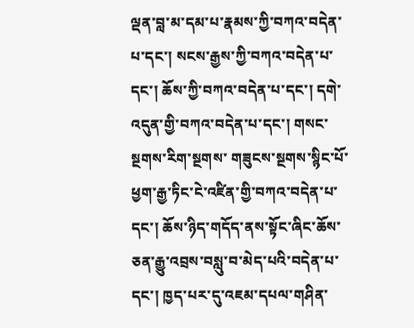ལྡན་བླ་མ་དམ་པ་རྣམས་ཀྱི་བཀའ་བདེན་པ་དང་། སངས་རྒྱས་ཀྱི་བཀའ་བདེན་པ་དང་། ཆོས་ཀྱི་བཀའ་བདེན་པ་དང་། དགེ་འདུན་གྱི་བཀའ་བདེན་པ་དང་། གསང་སྔགས་རིག་སྔགས་ གཟུངས་སྔགས་སྙིང་པོ་ཕྱག་རྒྱ་ཏིང་ངེ་འཛིན་གྱི་བཀའ་བདེན་པ་དང་། ཆོས་ཉིད་གདོད་ནས་སྟོང་ཞིང་ཆོས་ཅན་རྒྱུ་འབྲས་བསླུ་བ་མེད་པའི་བདེན་པ་དང་། ཁྱད་པར་དུ་འཇམ་དཔལ་གཤིན་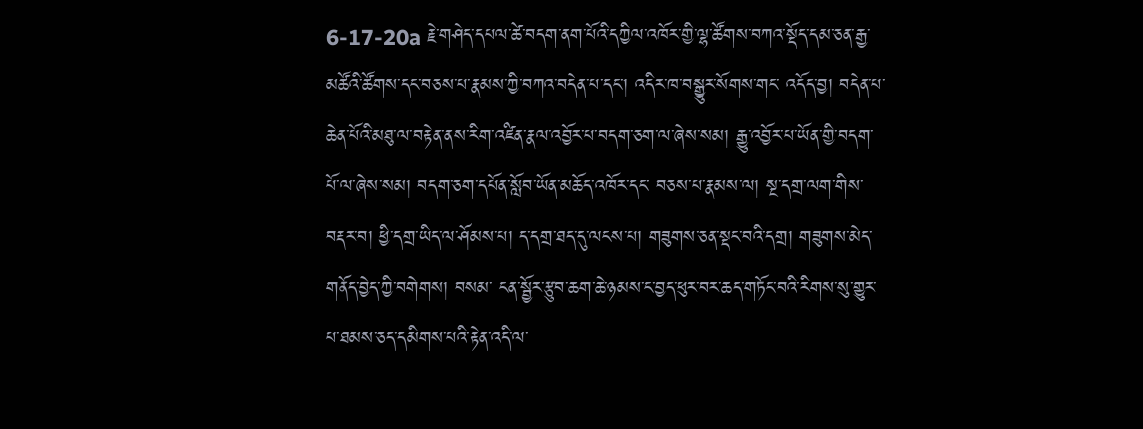6-17-20a རྗེ་གཤེད་དཔལ་ཚེ་བདག་ནག་པོའི་དཀྱིལ་འཁོར་གྱི་ལྷ་ཚོགས་བཀའ་སྡོད་དམ་ཅན་རྒྱ་མཚོའི་ཚོགས་དང་བཅས་པ་རྣམས་ཀྱི་བཀའ་བདེན་པ་དང་། འདིར་ཁ་བསྒྱུར་སོགས་གང་ འདོད་བྱ། བདེན་པ་ཆེན་པོའི་མཐུ་ལ་བརྟེན་ནས་རིག་འཛིན་རྣལ་འབྱོར་པ་བདག་ཅག་ལ་ཞེས་སམ། རྒྱུ་འབྱོར་པ་ཡོན་གྱི་བདག་པོ་ལ་ཞེས་སམ། བདག་ཅག་དཔོན་སློབ་ཡོན་མཆོད་འཁོར་དང་ བཅས་པ་རྣམས་ལ། སྔ་དགྲ་ལག་གིས་བརྡར་བ། ཕྱི་དགྲ་ཡིད་ལ་ཤོམས་པ། ད་དགྲ་ཐད་དུ་ལངས་པ། གཟུགས་ཅན་སྡང་བའི་དགྲ། གཟུགས་མེད་གནོད་བྱེད་ཀྱི་བགེགས། བསམ་ ངན་སྦྱོར་རྩུབ་ཆག་ཆེ་ཉམས་ང་བྱད་ཕུར་བར་ཆད་གཏོང་བའི་རིགས་སུ་གྱུར་པ་ཐམས་ཅད་དམིགས་པའི་རྟེན་འདི་ལ་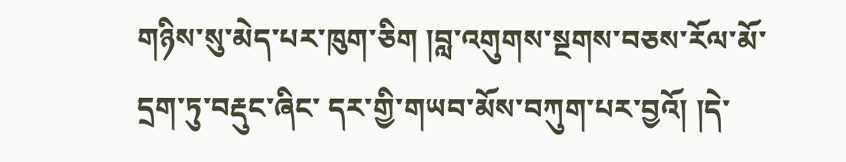གཉིས་སུ་མེད་པར་ཁུག་ཅིག །བླ་འགུགས་སྔགས་བཅས་རོལ་མོ་དྲག་ཏུ་བརྡུང་ཞིང་ དར་གྱི་གཡབ་མོས་བཀུག་པར་བྱའོ། །དེ་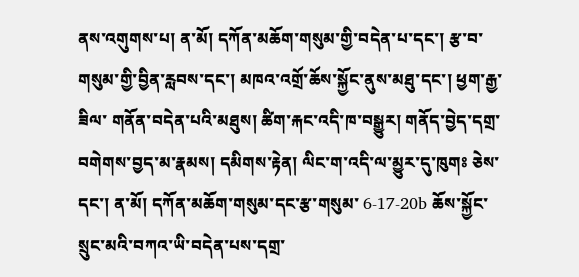ནས་འགུགས་པ། ན་མོ། དཀོན་མཆོག་གསུམ་གྱི་བདེན་པ་དང་། རྩ་བ་གསུམ་གྱི་བྱིན་རླབས་དང་། མཁའ་འགྲོ་ཆོས་སྐྱོང་ནུས་མཐུ་དང་། ཕྱག་རྒྱ་ཟིལ་ གནོན་བདེན་པའི་མཐུས། ཚིག་རྐང་འདི་ཁ་བསྒྱུར། གནོད་བྱེད་དགྲ་བགེགས་བྱད་མ་རྣམས། དམིགས་རྟེན། ལིང་ག་འདི་ལ་མྱུར་དུ་ཁུགཿ ཅེས་དང་། ན་མོ། དཀོན་མཆོག་གསུམ་དང་རྩ་གསུམ་ 6-17-20b ཆོས་སྐྱོང་སྲུང་མའི་བཀའ་ཡི་བདེན་པས་དགྲ་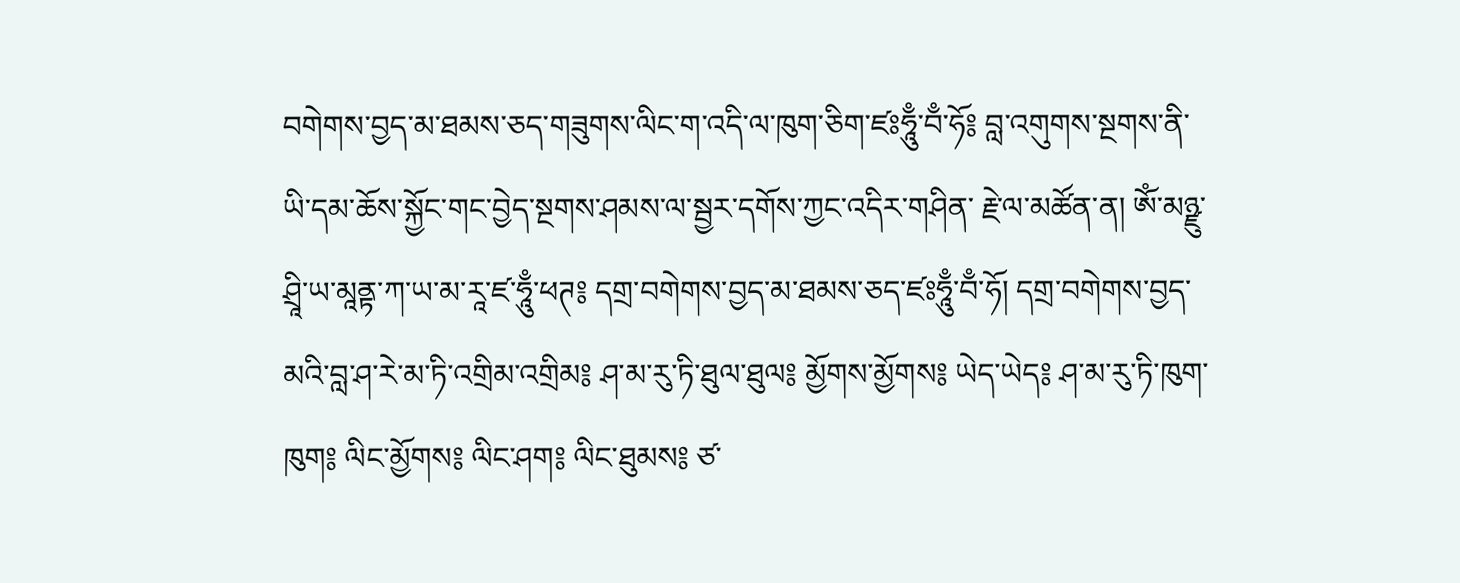བགེགས་བྱད་མ་ཐམས་ཅད་གཟུགས་ལིང་ག་འདི་ལ་ཁུག་ཅིག་ཛཿཧཱུྃ་བྃ་ཧོ༔ བླ་འགུགས་སྔགས་ནི་ཡི་དམ་ཆོས་སྐྱོང་གང་བྱེད་སྔགས་ཤམས་ལ་སྦྱར་དགོས་ཀྱང་འདིར་གཤིན་ རྗེ་ལ་མཚོན་ན། ཨོཾ་མཉྫུ་ཤྲཱི་ཡ་མཱནྟ་ཀ་ཡ་མ་རཱ་ཛ་ཧཱུྃ་ཕཊ༔ དགྲ་བགེགས་བྱད་མ་ཐམས་ཅད་ཛཿཧཱུྃ་བྃ་ཧོ། དགྲ་བགེགས་བྱད་མའི་བླ་ཤ་རེ་མ་ཏི་འགྲིམ་འགྲིམ༔ ཤ་མ་རུ་ཏི་ཐུལ་ཐུལ༔ མྱོགས་མྱོགས༔ ཡེད་ཡེད༔ ཤ་མ་རུ་ཏི་ཁུག་ཁུག༔ ལིང་མྱོགས༔ ལིང་ཤག༔ ལིང་ཐུམས༔ ཙ་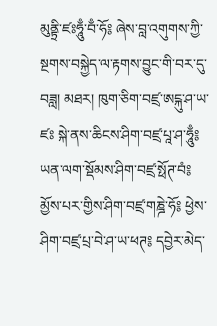མུནྟྲི་ཛཿཧཱུྃ་བྃ་ཧོ༔ ཞེས་བླ་འགུགས་ཀྱི་སྔགས་བསྐྱེད་ལ་རྟགས་བྱུང་གི་བར་དུ་བཟླ། མཐར། ཁུག་ཅིག་བཛྲ་ཨངྐུ་ཤ་ཡ་ཛཿ སྐེ་ནས་ཆིངས་ཤིག་བཛྲ་པཱ་ཤ་ཧཱུྃ༔ ཡན་ལག་སྡོམས་ཤིག་བཛྲ་སྥོཊ་བཾ༔ མྱོས་པར་གྱིས་ཤིག་བཛྲ་གཎྜེ་ཧོ༔ ཕྱེས་ཤིག་བཛྲ་པྲ་བེ་ཤ་ཡ་ཕཊ༔ དབྱེར་མེད་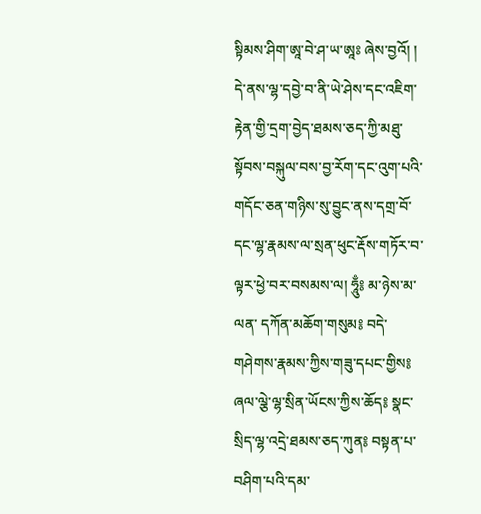སྟིམས་ཤིག་ཨཱ་བེ་ཤ་ཡ་ཨཱཿ ཞེས་བྱའོ། ། དེ་ནས་ལྷ་དབྱེ་བ་ནི་ཡེ་ཤེས་དང་འཇིག་རྟེན་གྱི་དྲག་བྱེད་ཐམས་ཅད་ཀྱི་མཐུ་སྟོབས་བསྐུལ་བས་བྱ་རོག་དང་འུག་པའི་གདོང་ཅན་གཉིས་སུ་བྱུང་ནས་དགྲ་བོ་དང་ལྷ་རྣམས་ལ་སྲན་ཕུང་རྡོས་གཏོར་བ་ལྟར་ཕྱེ་བར་བསམས་ལ། ཧཱུྃ༔ མ་ཉེས་མ་ལན་ དཀོན་མཆོག་གསུམ༔ བདེ་གཤེགས་རྣམས་ཀྱིས་གཟུ་དཔང་གྱིས༔ ཞལ་ལྕེ་ལྷ་སྲིན་ཡོངས་ཀྱིས་ཆོད༔ སྣང་སྲིད་ལྷ་འདྲེ་ཐམས་ཅད་ཀུན༔ བསྟན་པ་བཤིག་པའི་དམ་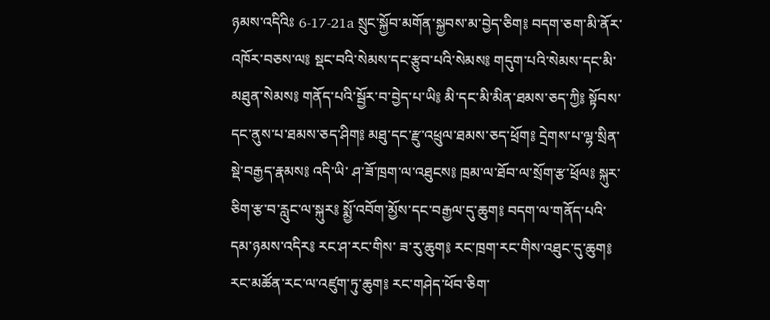ཉམས་འདིའིཿ 6-17-21a སྲུང་སྐྱོབ་མགོན་སྐྱབས་མ་བྱེད་ཅིག༔ བདག་ཅག་མི་ནོར་འཁོར་བཅས་ལ༔ སྡང་བའི་སེམས་དང་རྩུབ་པའི་སེམས༔ གདུག་པའི་སེམས་དང་མི་མཐུན་སེམས༔ གནོད་པའི་སྦྱོར་བ་བྱེད་པ་ཡི༔ མི་དང་མི་མིན་ཐམས་ཅད་ཀྱི༔ སྟོབས་དང་ནུས་པ་ཐམས་ཅད་ཤིག༔ མཐུ་དང་རྫུ་འཕྲུལ་ཐམས་ཅད་ཕྲོག༔ དྲེགས་པ་ལྷ་སྲིན་སྡེ་བརྒྱད་རྣམས༔ འདི་ཡི་ ཤ་ཟོ་ཁྲག་ལ་འཐུངས༔ ཁྲམ་ལ་ཐོབ་ལ་སྲོག་རྩ་ཕྲོལ༔ སྐུར་ཅིག་རྩ་བ་རླུང་ལ་སྐུར༔ སྨྱོ་འབོག་མྱོས་དང་བརྒྱལ་དུ་ཆུག༔ བདག་ལ་གནོད་པའི་དམ་ཉམས་འདིར༔ རང་ཤ་རང་གིས་ ཟ་རུ་ཆུག༔ རང་ཁྲག་རང་གིས་འཐུང་དུ་ཆུག༔ རང་མཚོན་རང་ལ་འཛུག་ཏུ་ཆུག༔ རང་གཤེད་ཕོབ་ཅིག་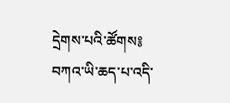དྲེགས་པའི་ཚོགས༔ བཀའ་ཡི་ཆད་པ་འདི་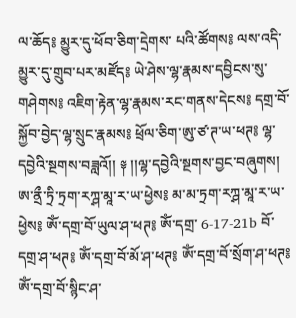ལ་ཆོད༔ མྱུར་དུ་ཕོབ་ཅིག་དྲེགས་ པའི་ཚོགས༔ ལས་འདི་མྱུར་དུ་གྲུབ་པར་མཛོད༔ ཡེ་ཤེས་ལྷ་རྣམས་དབྱིངས་སུ་གཤེགས༔ འཇིག་རྟེན་ལྷ་རྣམས་རང་གནས་དེངས༔ དགྲ་བོ་སྐྱོབ་བྱེད་ལྷ་སྲུང་རྣམས༔ ཕྲོལ་ཅིག་ཨུ་ཙ་ཊ་ཡ་ཕཊ༔ ལྷ་དབྱེའི་སྔགས་བཟླའོ།། ༈ །།ལྷ་དབྱེའི་སྔགས་བྱང་བཞུགས། ཨ་ནྲྀ་ཏྲི་ཏྲག་རཀྴ་མཱ་ར་ཡ་ཕྱེས༔ མ་མ་ཏྲག་རཀྴ་མཱ་ར་ཡ་ཕྱེས༔ ཨོཾ་དགྲ་བོ་ཡུལ་ཤ་ཕཊ༔ ཨོཾ་དགྲ་ 6-17-21b བོ་དགྲ་ཤ་ཕཊ༔ ཨོཾ་དགྲ་བོ་མོ་ཤ་ཕཊ༔ ཨོཾ་དགྲ་བོ་སྲོག་ཤ་ཕཊ༔ ཨོཾ་དགྲ་བོ་སྙིང་ཤ་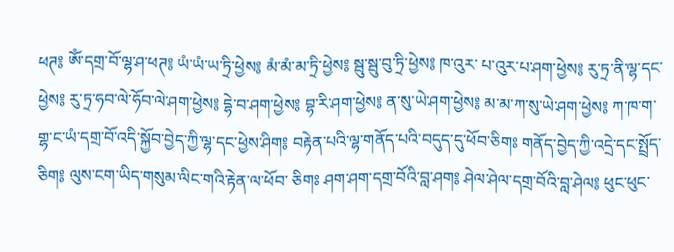ཕཊ༔ ཨོཾ་དགྲ་བོ་ལྷ་ཤ་ཕཊ༔ ཡཾ་ཡཾ་ཡ་ཏྲི་ཕྱེས༔ མཾ་མཾ་མ་ཏྲི་ཕྱེས༔ སྦུ་སྦུ་བུ་ཏྲི་ཕྱེས༔ ཁ་འུར་ པ་འུར་པ་ཤག་ཕྱེས༔ རུ་ཏྲ་ནི་ལྷ་དང་ཕྱེས༔ རུ་ཏྲ་ཧབ་ལེ་ཧོབ་ལེ་ཤག་ཕྱེས༔ དྷེ་བ་ཤག་ཕྱེས༔ བྷ་རི་ཤག་ཕྱེས༔ ན་སུ་ཡེ་ཤག་ཕྱེས༔ མ་མ་ཀ་སུ་ཡེ་ཤག་ཕྱེས༔ ཀ་ཁ་ག་ གྷ་ང་ཡཾ་དགྲ་བོ་འདི་སྐྱོབ་བྱེད་ཀྱི་ལྷ་དང་ཕྱེས་ཤིག༔ བརྟེན་པའི་ལྷ་གནོད་པའི་བདུད་དུ་ཕོབ་ཅིགཿ གནོད་བྱེད་ཀྱི་འདྲེ་དང་སྤྲོད་ཅིག༔ ལུས་ངག་ཡིད་གསུམ་ལིང་གའི་རྟེན་ལ་ཕོབ་ ཅིགཿ ཤག་ཤག་དགྲ་བོའི་བླ་ཤག༔ ཤེལ་ཤེལ་དགྲ་བོའི་བླ་ཤེལ༔ ཕུང་ཕུང་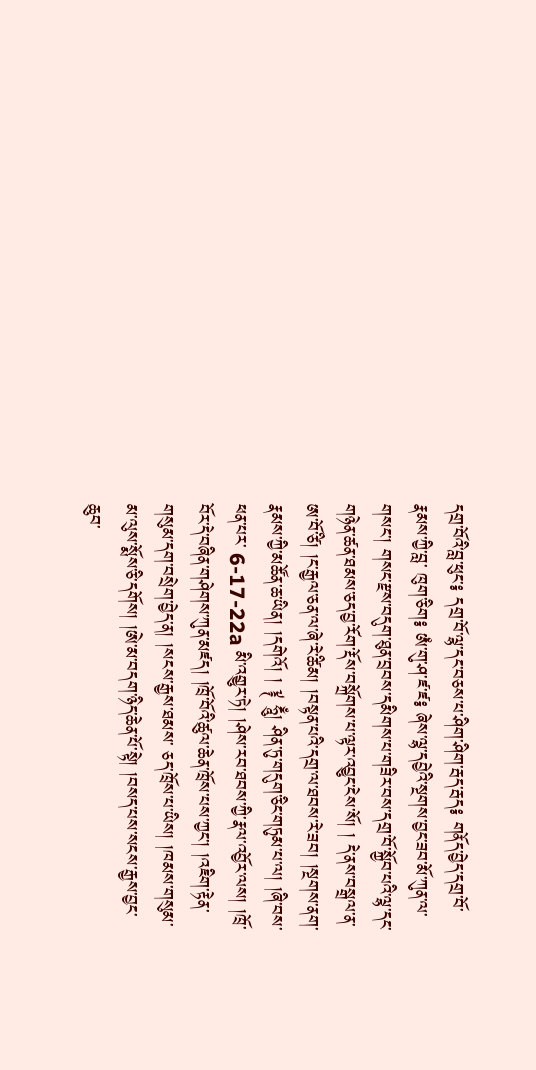དགྲ་བོའི་བླ་ཕུང་༔ དགྲ་བོ་ལྷ་དང་བཅས་པ་ཤིག་ཤིག་རྦད་རྦད༔ གནོད་བྱེད་དགྲ་བོ་རྣམས་ཀྱི་བླ་ ཁུག་ཅིག༔ ཨཾ་གུ་ཤ་ཛ་ཛ༔ ཞེས་ལྷ་དབྱེའི་སྔགས་བྱང་ཟབ་མོ་ཀུན་ལ་གསང་། གསང་རྫས་བདུག་ཐུན་བྲབས་དམིགས་པ་གཟིར་བས་དགྲ་བོ་སྐྱོབ་པའི་ལྷ་དང་གཉེན་ཚན་ཐམས་ཅད་བྱ་རོག་རྡོས་བསྐྲོགས་པ་ལྟར་འབྱུང་ངེས་སོ། ། དེ་ནས་བསྒྲལ་ན་ཨ་བོ་ཙི། །ང་རྒྱལ་ཅན་ལ་ཞེ་རེ་ཚིམ། །བསྟན་པའི་དགྲ་ལ་ཐབས་རེ་ཟབ། །སྔགས་ནག་རྣམས་ཀྱི་མཚོན་ཆ་ཡིན། །དགེའོ། ། ༈ ཧཱུྃ། ཤིན་ཏུ་གདུག་ཅིང་གཏུམ་པ་ལ། །ཞི་བས་ཕན་པར་ 6-17-22a མི་འགྱུར་ཏེ། །ཤེས་རབ་ཐབས་ཀྱི་རྣལ་འབྱོར་ལས། །ཁྲོ་བོར་དེ་བཞིན་གཤེགས་ཀུན་མཛད། །ཁྲོ་བོའི་ཚུལ་ཆེན་ཁྲོས་པས་ཀྱང་། །འཇིག་རྟེན་གསུམ་དག་བསྲེག་བྱེད་ན། །སངས་རྒྱས་ཐམས་ ཅད་ཁྲོས་པ་ཡིས། །ཁམས་གསུམ་མ་ལུས་སྨོས་ཅི་དགོས། །ཨེ་མ་བདག་ཉིད་ཆེན་པོ་སྟེ། །བསད་པས་སངས་རྒྱས་བྱང་ཆུབ་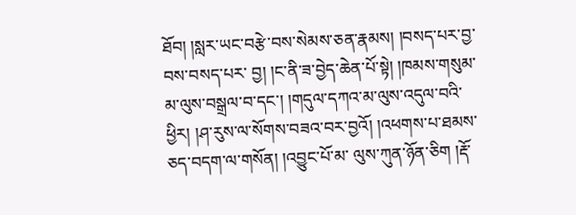ཐོབ། །སླར་ཡང་བརྩེ་བས་སེམས་ཅན་རྣམས། །བསད་པར་བྱ་བས་བསད་པར་ བྱ། །ང་ནི་ཟ་བྱེད་ཆེན་པོ་སྟེ། །ཁམས་གསུམ་མ་ལུས་བསྒྲལ་བ་དང་། །གདུལ་དཀའ་མ་ལུས་འདུལ་བའི་ཕྱིར། །ཤ་རུས་ལ་སོགས་བཟའ་བར་བྱའོ། །འཕགས་པ་ཐམས་ཅད་བདག་ལ་གསོན། །འབྱུང་པོ་མ་ ལུས་ཀུན་ཉོན་ཅིག །རྡོ་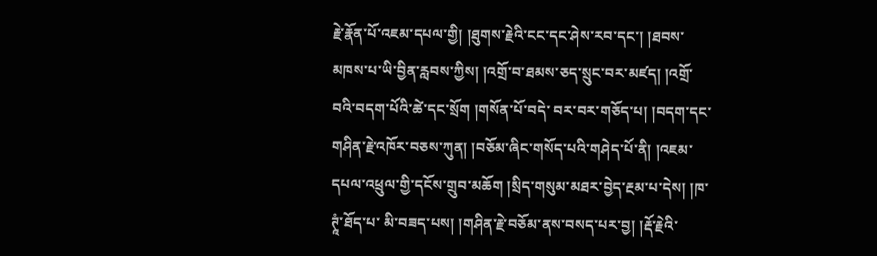རྗེ་རྣོན་པོ་འཇམ་དཔལ་གྱི། །ཐུགས་རྗེའི་ངང་དང་ཤེས་རབ་དང་། །ཐབས་མཁས་པ་ཡི་བྱིན་རླབས་ཀྱིས། །འགྲོ་བ་ཐམས་ཅད་སྲུང་བར་མཛད། །འགྲོ་བའི་བདག་པོའི་ཚེ་དང་སྲོག །གསོན་པོ་བདེ་ བར་བར་གཅོད་པ། །བདག་དང་གཤིན་རྗེ་འཁོར་བཅས་ཀུན། །བཅོམ་ཞིང་གསོད་པའི་གཤེད་པོ་ནི། །འཇམ་དཔལ་འཕྲུལ་གྱི་དངོས་གྲུབ་མཆོག །སྲིད་གསུམ་མཐར་བྱེད་རྔམ་པ་དེས། །ཁ་ཊཱཾ་ཐོད་པ་ མི་བཟད་པས། །གཤིན་རྗེ་བཅོམ་ནས་བསད་པར་བྱ། །རྡོ་རྗེའི་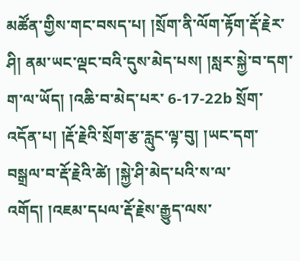མཚོན་གྱིས་གང་བསད་པ། །སྲོག་ནི་ལོག་རྟོག་རྡོ་རྗེར་ཤི། ནམ་ཡང་ལྡང་བའི་དུས་མེད་པས། །སླར་སྐྱེ་བ་དག་ག་ལ་ཡོད། །འཆི་བ་མེད་པར་ 6-17-22b སྲོག་འདོན་པ། །རྡོ་རྗེའི་སྲོག་རྩ་རླུང་ལྟ་བུ། །ཡང་དག་བསྒྲལ་བ་རྡོ་རྗེའི་ཚེ། །སྐྱེ་ཤི་མེད་པའི་ས་ལ་འགོད། །འཇམ་དཔལ་རྡོ་རྗེས་རྒྱུད་ལས་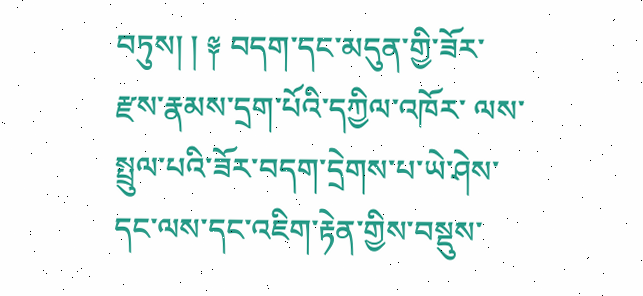བཏུས། ། ༈ བདག་དང་མདུན་གྱི་ཟོར་རྫས་རྣམས་དྲག་པོའི་དཀྱིལ་འཁོར་ ལས་སྤྲུལ་པའི་ཟོར་བདག་དྲེགས་པ་ཡེ་ཤེས་དང་ལས་དང་འཇིག་རྟེན་གྱིས་བསྡུས་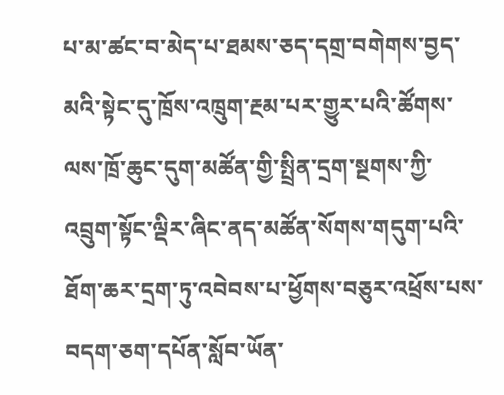པ་མ་ཚང་བ་མེད་པ་ཐམས་ཅད་དགྲ་བགེགས་བྱད་མའི་སྟེང་དུ་ཁྲོས་འཁྲུག་རྔམ་པར་གྱུར་པའི་ཚོགས་ལས་ཁྲོ་ཆུང་དུག་མཚོན་གྱི་སྤྲིན་དྲག་སྔགས་ཀྱི་ འབྲུག་སྟོང་ལྡིར་ཞིང་ནད་མཚོན་སོགས་གདུག་པའི་ཐོག་ཆར་དྲག་ཏུ་འབེབས་པ་ཕྱོགས་བཅུར་འཕྲོས་པས་བདག་ཅག་དཔོན་སློབ་ཡོན་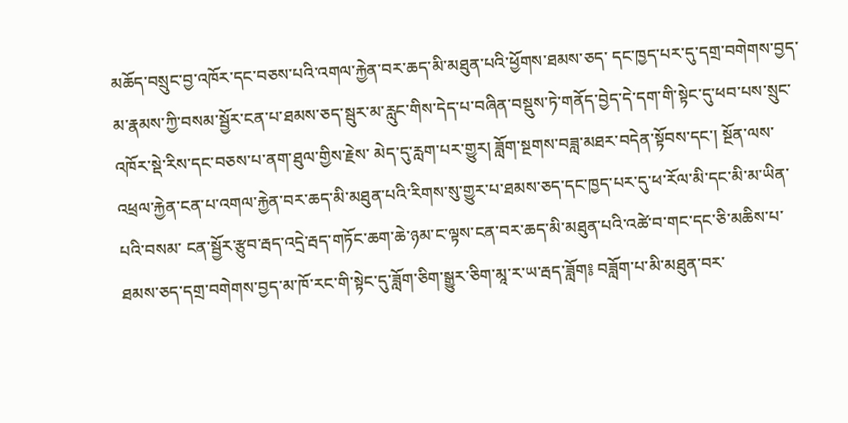མཆོད་བསྲུང་བྱ་འཁོར་དང་བཅས་པའི་འགལ་རྐྱེན་བར་ཆད་མི་མཐུན་པའི་ཕྱོགས་ཐམས་ཅད་ དང་ཁྱད་པར་དུ་དགྲ་བགེགས་བྱད་མ་རྣམས་ཀྱི་བསམ་སྦྱོར་ངན་པ་ཐམས་ཅད་སྦུར་མ་རླུང་གིས་དེད་པ་བཞིན་བསྡུས་ཏེ་གནོད་བྱེད་དེ་དག་གི་སྟེང་དུ་ཕབ་པས་སྲུང་འཁོར་སྡེ་རིས་དང་བཅས་པ་ནག་ཐུལ་གྱིས་རྗེས་ མེད་དུ་རླག་པར་གྱུར། ཟློག་སྔགས་བཟླ་མཐར་བདེན་སྟོབས་དང་། སྔོན་ལས་འཕྲལ་རྐྱེན་ངན་པ་འགལ་རྐྱེན་བར་ཆད་མི་མཐུན་པའི་རིགས་སུ་གྱུར་པ་ཐམས་ཅད་དང་ཁྱད་པར་དུ་ཕ་རོལ་མི་དང་མི་མ་ཡིན་པའི་བསམ་ ངན་སྦྱོར་རྩུབ་རྦད་འདྲེ་རྦད་གཏོང་ཆག་ཆེ་ཉམ་ང་ལྟས་ངན་བར་ཆད་མི་མཐུན་པའི་འཚེ་བ་གང་དང་ཅི་མཆིས་པ་ཐམས་ཅད་དགྲ་བགེགས་བྱད་མ་ཁོ་རང་གི་སྟེང་དུ་ཟློག་ཅིག་སྒྱུར་ཅིག་མཱ་ར་ཡ་རྦད་ཟློག༔ བཟློག་པ་མི་མཐུན་བར་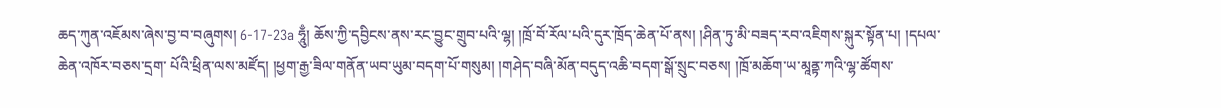ཆད་ཀུན་འཇོམས་ཞེས་བྱ་བ་བཞུགས། 6-17-23a ཧཱུྃ། ཆོས་ཀྱི་དབྱིངས་ནས་རང་བྱུང་གྲུབ་པའི་ལྷ། །ཁྲོ་བོ་རོལ་པའི་དུར་ཁྲོད་ཆེན་པོ་ནས། །ཤིན་ཏུ་མི་བཟད་རབ་འཇིགས་སྐུར་སྟོན་པ། །དཔལ་ཆེན་འཁོར་བཅས་དྲག་ པོའི་ཕྲིན་ལས་མཛོད། །ཕྱག་རྒྱ་ཟིལ་གནོན་ཡབ་ཡུམ་བདག་པོ་གསུམ། །གཤེད་བཞི་མོན་བདུད་འཆི་བདག་སྒོ་སྲུང་བཅས། །ཁྲོ་མཆོག་ཡ་མཱནྟ་ཀའི་ལྷ་ཚོགས་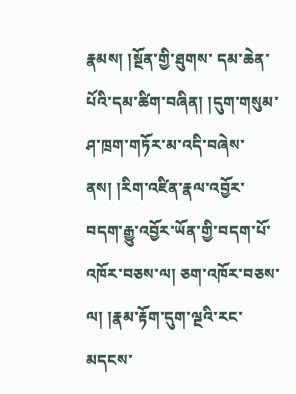རྣམས། །སྔོན་གྱི་ཐུགས་ དམ་ཆེན་པོའི་དམ་ཚིག་བཞིན། །དུག་གསུམ་ཤ་ཁྲག་གཏོར་མ་འདི་བཞེས་ནས། །རིག་འཛིན་རྣལ་འབྱོར་བདག་རྒྱུ་འབྱོར་ཡོན་གྱི་བདག་པོ་འཁོར་བཅས་ལ། ཅག་འཁོར་བཅས་ལ། །རྣམ་རྟོག་དུག་ལྔའི་རང་མདངས་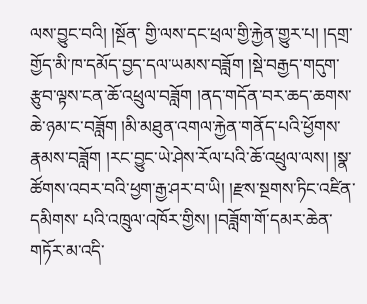ལས་བྱུང་བའི། །སྔོན་ གྱི་ལས་དང་ཕྲལ་གྱི་རྐྱེན་གྱུར་པ། །དགྲ་གྱོད་མི་ཁ་དམོད་བྱད་དལ་ཡམས་བཟློག །སྡེ་བརྒྱད་གདུག་རྩུབ་ལྟས་ངན་ཆོ་འཕྲུལ་བཟློག །ནད་གདོན་བར་ཆད་ཆགས་ ཆེ་ཉམ་ང་བཟློག །མི་མཐུན་འགལ་རྐྱེན་གནོད་པའི་ཕྱོགས་རྣམས་བཟློག །རང་བྱུང་ཡེ་ཤེས་རོལ་པའི་ཆོ་འཕྲུལ་ལས། །སྣ་ཚོགས་འབར་བའི་ཕྱག་རྒྱ་ཤར་བ་ཡི། །རྫས་སྔགས་ཏིང་འཛིན་དམིགས་ པའི་འཁྲུལ་འཁོར་གྱིས། །བཟློག་གོ་དམར་ཆེན་གཏོར་མ་འདི་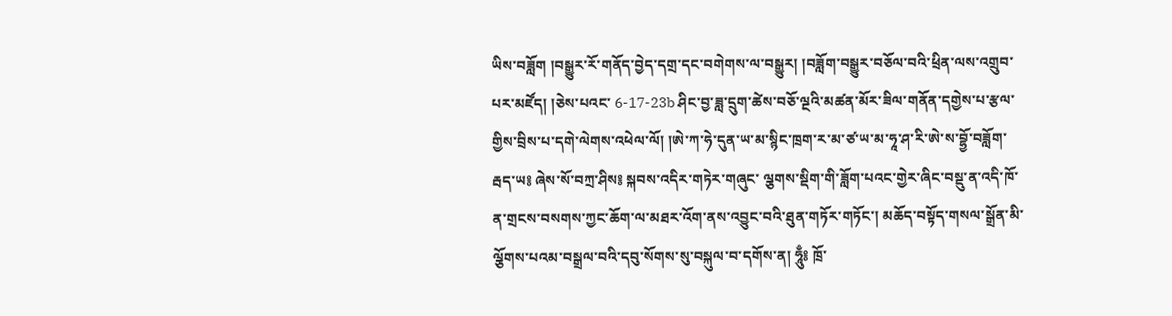ཡིས་བཟློག །བསྒྱུར་རོ་གནོད་བྱེད་དགྲ་དང་བགེགས་ལ་བསྒྱུར། །བཟློག་བསྒྱུར་བཅོལ་བའི་ཕྲིན་ལས་འགྲུབ་པར་མཛོད། །ཅེས་པའང་ 6-17-23b ཤིང་བྱ་ཟླ་དྲུག་ཚེས་བཅོ་ལྔའི་མཚན་མོར་ཟིལ་གནོན་དགྱེས་པ་རྩལ་གྱིས་བྲིས་པ་དགེ་ལེགས་འཕེལ་ལོ། །ཨེ་ཀ་ཧེ་དུན་ཡ་མ་སྙིང་ཁྲག་ར་མ་ཙ་ཡ་མ་ཧཱ་ཤ་རི་ཨེ་ས་བྷྱོ་བཟློག་རྦད་ཡ༔ ཞེས་སོ་བཀྲ་ཤིས༔ སྐབས་འདིར་གཏེར་གཞུང་ ལྕགས་སྡིག་གི་ཟློག་པའང་གྱེར་ཞིང་བསྡུ་ན་འདི་ཁོ་ན་གྲངས་བསགས་ཀྱང་ཆོག་ལ་མཐར་འོག་ནས་འབྱུང་བའི་ཐུན་གཏོར་གཏོང་། མཆོད་བསྟོད་གསལ་སྒྲོན་མི་ལྕོགས་པའམ་བསྒྲལ་བའི་དབུ་སོགས་སུ་བསྐུལ་བ་དགོས་ན། ཧཱུྃ༔ ཁྲོ་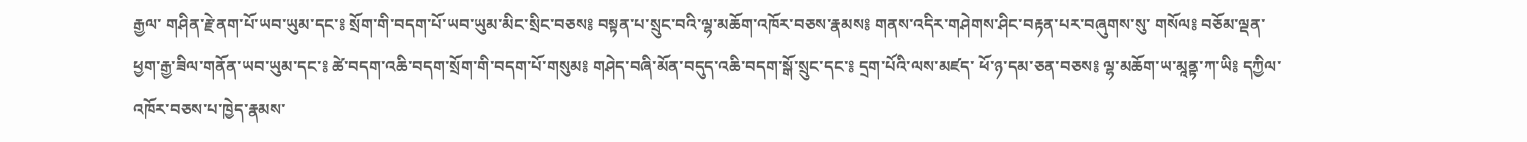རྒྱལ་ གཤིན་རྗེ་ནག་པོ་ཡབ་ཡུམ་དང་༔ སྲོག་གི་བདག་པོ་ཡབ་ཡུམ་མིང་སྲིང་བཅས༔ བསྟན་པ་སྲུང་བའི་ལྷ་མཆོག་འཁོར་བཅས་རྣམས༔ གནས་འདིར་གཤེགས་ཤིང་བརྟན་པར་བཞུགས་སུ་ གསོལ༔ བཅོམ་ལྡན་ཕྱག་རྒྱ་ཟིལ་གནོན་ཡབ་ཡུམ་དང་༔ ཚེ་བདག་འཆི་བདག་སྲོག་གི་བདག་པོ་གསུམ༔ གཤེད་བཞི་མོན་བདུད་འཆི་བདག་སྒོ་སྲུང་དང་༔ དྲག་པོའི་ལས་མཛད་ ཕོ་ཉ་དམ་ཅན་བཅས༔ ལྷ་མཆོག་ཡ་མཱནྟ་ཀ་ཡི༔ དཀྱིལ་འཁོར་བཅས་པ་ཁྱེད་རྣམས་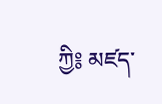ཀྱི༔ མཛད་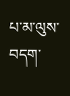པ་མ་ལུས་བདག་